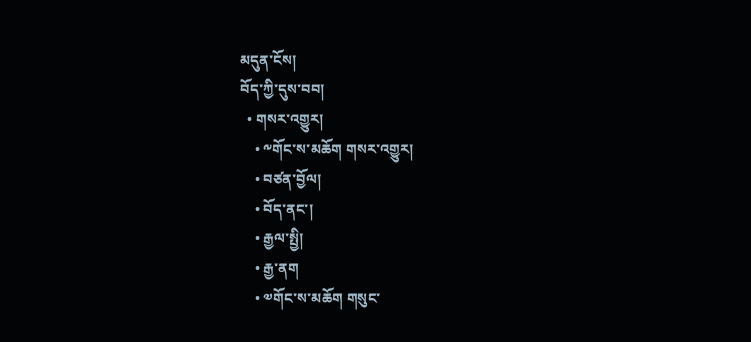མདུན་ངོས།
བོད་ཀྱི་དུས་བབ།
  • གསར་འགྱུར།
    • ༸གོང་ས་མཆོག གསར་འགྱུར།
    • བཙན་བྱོལ།
    • བོད་ནང་།
    • རྒྱལ་སྤྱི།
    • རྒྱ་ནག
    • ༧གོང་ས་མཆོག གསུང་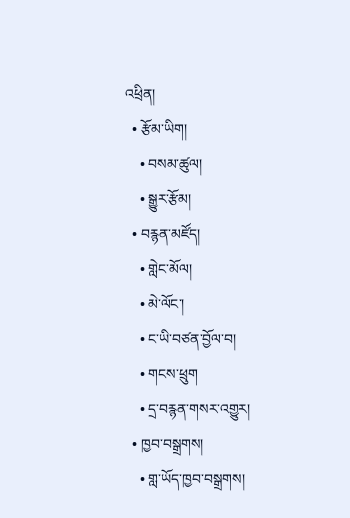འཕྲིན།
  • རྩོམ་ཡིག།
    • བསམ་ཚུལ།
    • སྒྱུར་རྩོམ།
  • བརྙན་མཛོད།
    • གླེང་མོལ།
    • མེ་ལོང་།
    • ང་ཡི་བཙན་བྱོལ་བ།
    • གངས་ཕྲུག
    • དྲ་བརྙན་གསར་འགྱུར།
  • ཁྱབ་བསྒྲགས།
    • གླ་ཡོད་ཁྱབ་བསྒྲགས།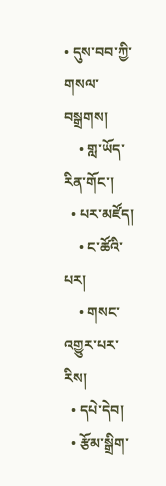• དུས་བབ་ཀྱི་གསལ་བསྒྲགས།
    • གླ་ཡོད་རིན་གོང་།
  • པར་མཛོད།
    • ང་ཚོའི་པར།
    • གསང་འགྱུར་པར་རིས།
  • དཔེ་དེབ།
  • རྩོམ་སྒྲིག་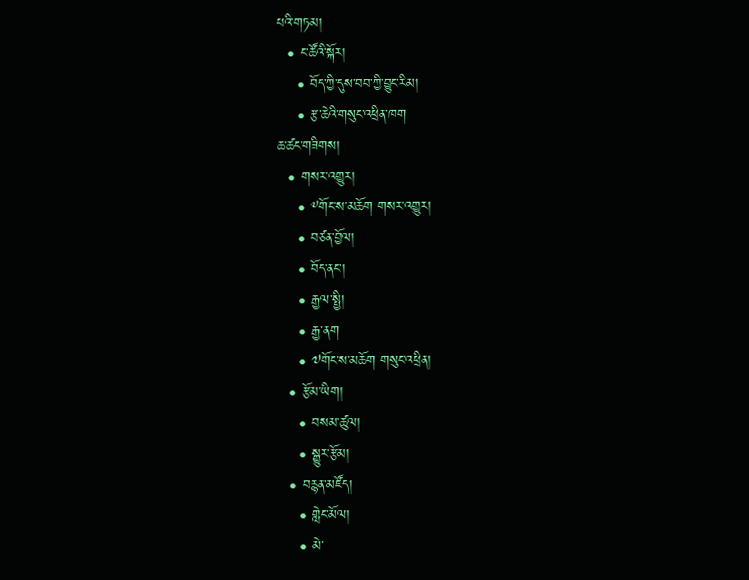པའི་གཏམ།
  • ང་ཚོའི་སྐོར།
    • བོད་ཀྱི་དུས་བབ་ཀྱི་བྱུང་རིམ།
    • རྩ་ཆེའི་གསུང་འཕྲིན་ཁག
ཆ་ཚང་གཟིགས།
  • གསར་འགྱུར།
    • ༸གོང་ས་མཆོག གསར་འགྱུར།
    • བཙན་བྱོལ།
    • བོད་ནང་།
    • རྒྱལ་སྤྱི།
    • རྒྱ་ནག
    • ༧གོང་ས་མཆོག གསུང་འཕྲིན།
  • རྩོམ་ཡིག།
    • བསམ་ཚུལ།
    • སྒྱུར་རྩོམ།
  • བརྙན་མཛོད།
    • གླེང་མོལ།
    • མེ་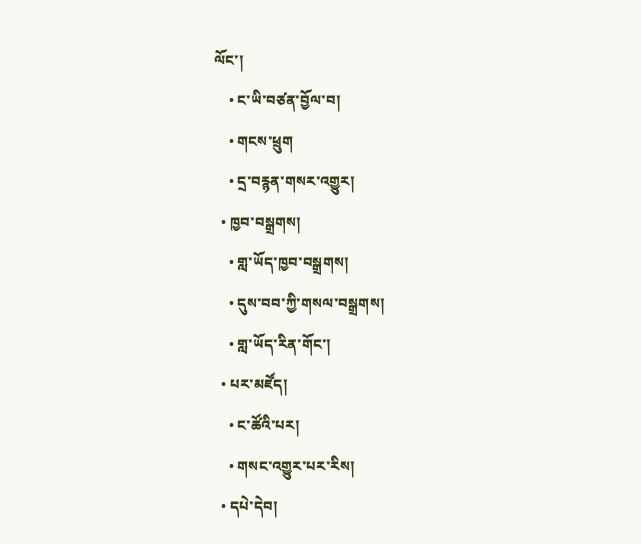ལོང་།
    • ང་ཡི་བཙན་བྱོལ་བ།
    • གངས་ཕྲུག
    • དྲ་བརྙན་གསར་འགྱུར།
  • ཁྱབ་བསྒྲགས།
    • གླ་ཡོད་ཁྱབ་བསྒྲགས།
    • དུས་བབ་ཀྱི་གསལ་བསྒྲགས།
    • གླ་ཡོད་རིན་གོང་།
  • པར་མཛོད།
    • ང་ཚོའི་པར།
    • གསང་འགྱུར་པར་རིས།
  • དཔེ་དེབ།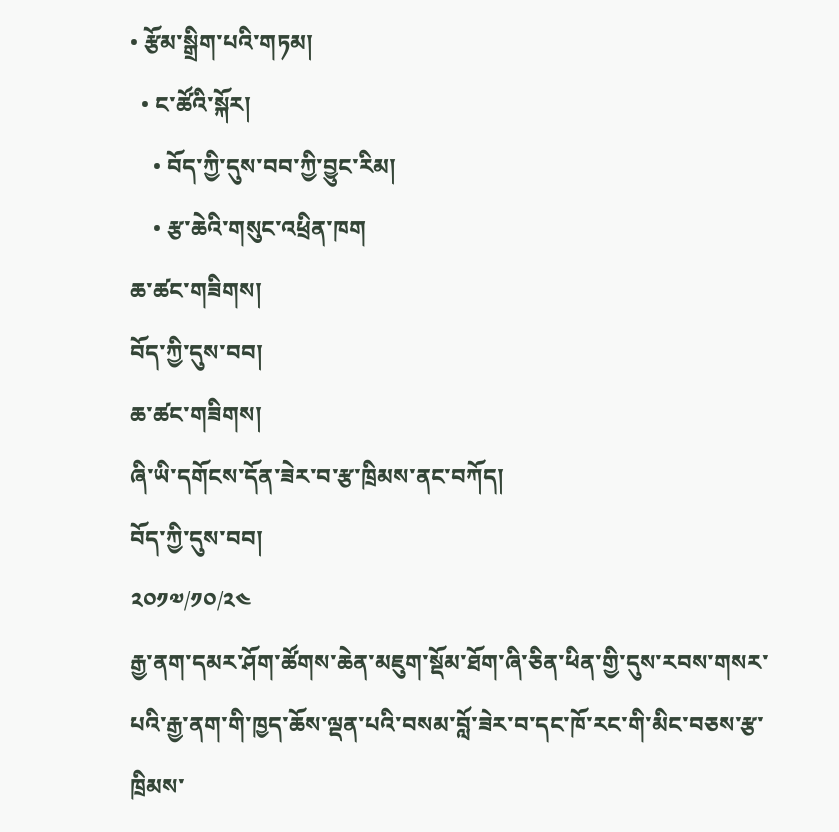• རྩོམ་སྒྲིག་པའི་གཏམ།
  • ང་ཚོའི་སྐོར།
    • བོད་ཀྱི་དུས་བབ་ཀྱི་བྱུང་རིམ།
    • རྩ་ཆེའི་གསུང་འཕྲིན་ཁག
ཆ་ཚང་གཟིགས།
བོད་ཀྱི་དུས་བབ།
ཆ་ཚང་གཟིགས།
ཞི་ཡི་དགོངས་དོན་ཟེར་བ་རྩ་ཁྲིམས་ནང་བཀོད།
བོད་ཀྱི་དུས་བབ།
༢༠༡༧/༡༠/༢༤
རྒྱ་ནག་དམར་ཤོག་ཚོགས་ཆེན་མཇུག་སྡོམ་ཐོག་ཞི་ཅིན་ཕིན་གྱི་དུས་རབས་གསར་པའི་རྒྱ་ནག་གི་ཁྱད་ཆོས་ལྡན་པའི་བསམ་བློ་ཟེར་བ་དང་ཁོ་རང་གི་མིང་བཅས་རྩ་ཁྲིམས་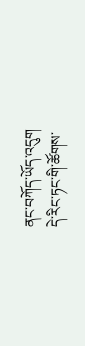ནང་བཀོད་ཡོད་འདུག
དེ་རིང་ཏང་གི་ཚོགས་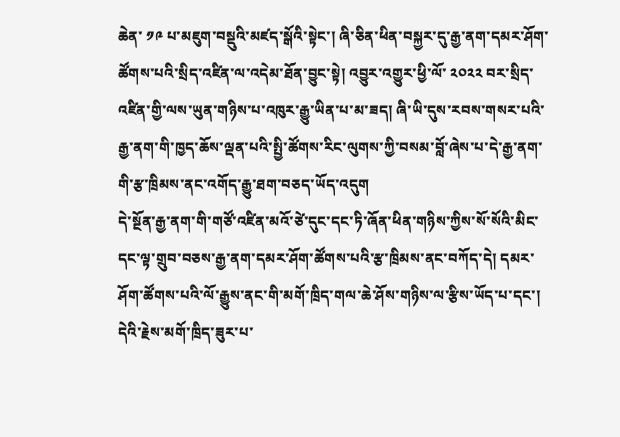ཆེན་ ༡༩ པ་མཇུག་བསྡུའི་མཛད་སྒོའི་སྟེང་། ཞི་ཅིན་ཕིན་བསྐྱར་དུ་རྒྱ་ནག་དམར་ཤོག་ཚོགས་པའི་སྲིད་འཛིན་ལ་འདེམ་ཐོན་བྱུང་སྟེ། འབྱུར་འགྱུར་ཕྱི་ལོ་ ༢༠༢༢ བར་སྲིད་འཛིན་གྱི་ལས་ཡུན་གཉིས་པ་འཁུར་རྒྱུ་ཡིན་པ་མ་ཟད། ཞི་ཡི་དུས་རབས་གསར་པའི་རྒྱ་ནག་གི་ཁྱད་ཆོས་ལྡན་པའི་སྤྱི་ཚོགས་རིང་ལུགས་ཀྱི་བསམ་བློ་ཞེས་པ་དེ་རྒྱ་ནག་གི་རྩ་ཁྲིམས་ནང་འགོད་རྒྱུ་ཐག་བཅད་ཡོད་འདུག
དེ་སྔོན་རྒྱ་ནག་གི་གཙོ་འཛིན་མའོ་ཙེ་དུང་དང་ཏི་ཞོན་ཕིན་གཉིས་ཀྱིས་སོ་སོའི་མིང་དང་ལྟ་གྲུབ་བཅས་རྒྱ་ནག་དམར་ཤོག་ཚོགས་པའི་རྩ་ཁྲིམས་ནང་བཀོད་དེ། དམར་ཤོག་ཚོགས་པའི་ལོ་རྒྱུས་ནང་གི་མགོ་ཁྲིད་གལ་ཆེ་ཤོས་གཉིས་ལ་རྩིས་ཡོད་པ་དང་། དེའི་རྗེས་མགོ་ཁྲིད་ཟུར་པ་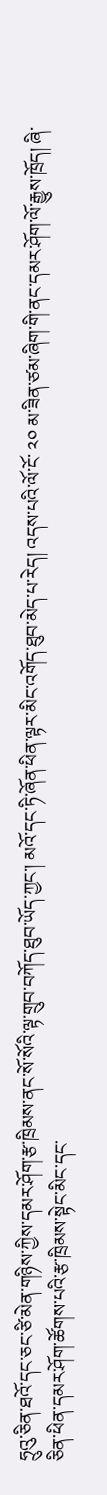ཧྲུའུ་ཅིན་ཐའོ་དང་ཅང་ཙི་མེན་གཉིས་ཀྱིས་དམར་ཤོག་རྩ་ཁྲིམས་ནང་སོ་སོའི་ལྟ་གྲུབ་བཀོད་ཐུབ་ཡོད་ཀྱང་། མའོ་དང་ཏི་ཞོན་ཕིན་ལྟར་མིང་འགོད་ཐུབ་མེད་པ་རེད། འདས་པའི་ལོ་ངོ་ ༢༠ མ་ཟིན་ཙམ་ཞིག་གི་ནང་དམར་ཤོག་ལོ་རྒྱུས་ཁྲོད། ཞི་ཅིན་ཕིན་དམར་ཤོག་ཚོགས་པའི་རྩ་ཁྲིམས་སྟེང་མིང་དང་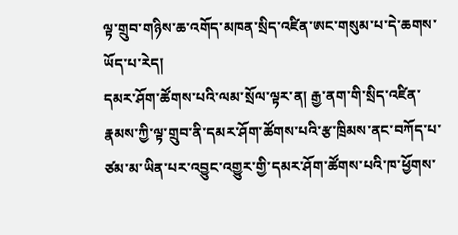ལྟ་གྲུབ་གཉིས་ཆ་འགོད་མཁན་སྲིད་འཛིན་ཨང་གསུམ་པ་དེ་ཆགས་ཡོད་པ་རེད།
དམར་ཤོག་ཚོགས་པའི་ལམ་སྲོལ་ལྟར་ན། རྒྱ་ནག་གི་སྲིད་འཛིན་རྣམས་ཀྱི་ལྟ་གྲུབ་ནི་དམར་ཤོག་ཚོགས་པའི་རྩ་ཁྲིམས་ནང་བཀོད་པ་ཙམ་མ་ཡིན་པར་འབྱུང་འགྱུར་གྱི་དམར་ཤོག་ཚོགས་པའི་ཁ་ཕྱོགས་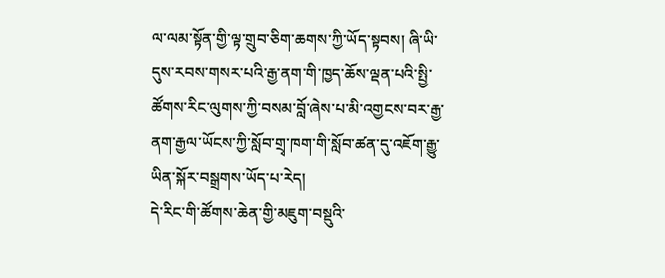ལ་ལམ་སྟོན་གྱི་ལྟ་གྲུབ་ཅིག་ཆགས་ཀྱི་ཡོད་སྟབས། ཞི་ཡི་དུས་རབས་གསར་པའི་རྒྱ་ནག་གི་ཁྱད་ཆོས་ལྡན་པའི་སྤྱི་ཚོགས་རིང་ལུགས་ཀྱི་བསམ་བློ་ཞེས་པ་མི་འགྱངས་བར་རྒྱ་ནག་རྒྱལ་ཡོངས་ཀྱི་སློབ་གྲྭ་ཁག་གི་སློབ་ཚན་དུ་འཇོག་རྒྱུ་ཡིན་སྐོར་བསྒྲགས་ཡོད་པ་རེད།
དེ་རིང་གི་ཚོགས་ཆེན་གྱི་མཇུག་བསྡུའི་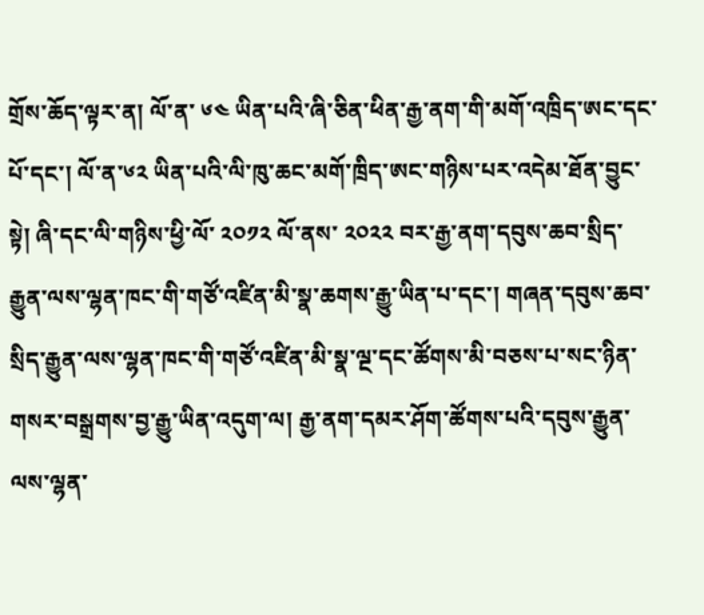གྲོས་ཆོད་ལྟར་ན། ལོ་ན་ ༦༤ ཡིན་པའི་ཞི་ཅིན་ཕིན་རྒྱ་ནག་གི་མགོ་འཁྲིད་ཨང་དང་པོ་དང་། ལོ་ན་༦༢ ཡིན་པའི་ལི་ཁུ་ཆང་མགོ་ཁྲིད་ཨང་གཉིས་པར་འདེམ་ཐོན་བྱུང་སྟེ། ཞི་དང་ལི་གཉིས་ཕྱི་ལོ་ ༢༠༡༢ ལོ་ནས་ ༢༠༢༢ བར་རྒྱ་ནག་དབུས་ཆབ་སྲིད་རྒྱུན་ལས་ལྷན་ཁང་གི་གཙོ་འཛིན་མི་སྣ་ཆགས་རྒྱུ་ཡིན་པ་དང་། གཞན་དབུས་ཆབ་སྲིད་རྒྱུན་ལས་ལྷན་ཁང་གི་གཙོ་འཛིན་མི་སྣ་ལྔ་དང་ཚོགས་མི་བཅས་པ་སང་ཉིན་གསར་བསྒྲགས་བྱ་རྒྱུ་ཡིན་འདུག་ལ། རྒྱ་ནག་དམར་ཤོག་ཚོགས་པའི་དབུས་རྒྱུན་ལས་ལྷན་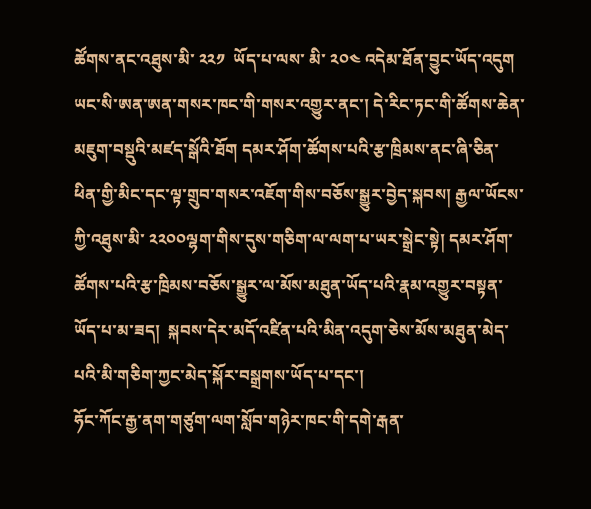ཚོགས་ནང་འཐུས་མི་ ༢༢༡  ཡོད་པ་ལས་ མི་ ༢༠༤ འདེམ་ཐོན་བྱུང་ཡོད་འདུག
ཡང་སི་ཨན་ཨན་གསར་ཁང་གི་གསར་འགྱུར་ནང་། དེ་རིང་ཏང་གི་ཚོགས་ཆེན་མཇུག་བསྡུའི་མཛད་སྒོའི་ཐོག དམར་ཤོག་ཚོགས་པའི་རྩ་ཁྲིམས་ནང་ཞི་ཅིན་ཕིན་གྱི་མིང་དང་ལྟ་གྲུབ་གསར་འཇོག་གིས་བཅོས་སྒྱུར་བྱེད་སྐབས། རྒྱལ་ཡོངས་ཀྱི་འཐུས་མི་ ༢༢༠༠ལྷག་གིས་དུས་གཅིག་ལ་ལག་པ་ཡར་སྒྲེང་སྟེ། དམར་ཤོག་ཚོགས་པའི་རྩ་ཁྲིམས་བཅོས་སྒྱུར་ལ་མོས་མཐུན་ཡོད་པའི་རྣམ་འགྱུར་བསྟན་ཡོད་པ་མ་ཟད།  སྐབས་དེར་མདོ་འཛིན་པའི་མིན་འདུག་ཅེས་མོས་མཐུན་མེད་པའི་མི་གཅིག་ཀྱང་མེད་སྐོར་བསྒྲགས་ཡོད་པ་དང་།
ཧོང་ཀོང་རྒྱ་ནག་གཙུག་ལག་སློབ་གཉེར་ཁང་གི་དགེ་རྒན་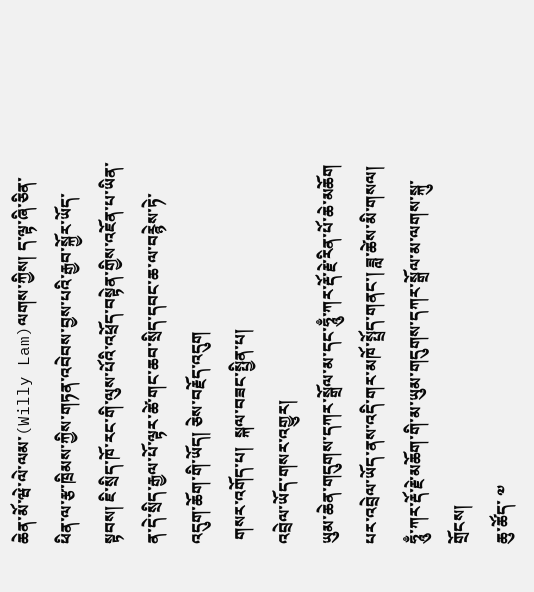ཆེན་མོ་ཝེ་ལེ་ལམ་(Willy Lam)ལགས་ཀྱིས། ད་ལྟ་ཞི་ཅིན་ཕིན་ལ་རྩ་ཁྲིམས་ཀྱིས་གཏན་འབེབས་བྱས་པའི་རྒྱབ་སྐྱོར་ཡོད་སྟབས། ཇི་སྲིད་ཁོ་རང་གི་ལུས་པོའི་འཕྲོད་བསྟེན་གྱིས་འཇོན་པ་ཡིན་ན་དེ་སྲིད་རྒྱལ་པོ་ལྟར་ཚེ་གང་ཆབ་སྲིད་དབང་ཆ་ལ་བརྙེས་ཏེ་འདུག་ཆོག་གི་ཡོད། ཅེས་བརྗོད་འདུག
 གསར་འགོད་པ།  སྐལ་བཟང་སྤྱིན་པ།
འབྲེལ་ཡོད་གསར་འགྱུར།
ཡུམ་ཆེན་གདུགས་དཀར་སྒྲོལ་མ་དང་ཧཱུྃ་ཀར་རྡོ་རྗེ་རིན་པོ་ཆེ་མཆོག པར་འབྲེལ་ཡོད་ནས་འདི་གར་མཁོ་སྤྲོད་གནང་། ཟླ་ཚེས་མི་གསལ།
ཧཱུྃ་ཀར་རྡོ་རྗེ་མཆོག་གི་མ་ཡུམ་གདུགས་དཀར་སྒྲོལ་མ་ལགས་སྐུ་གྲོངས།
ཆུ་ཚོད་ ༧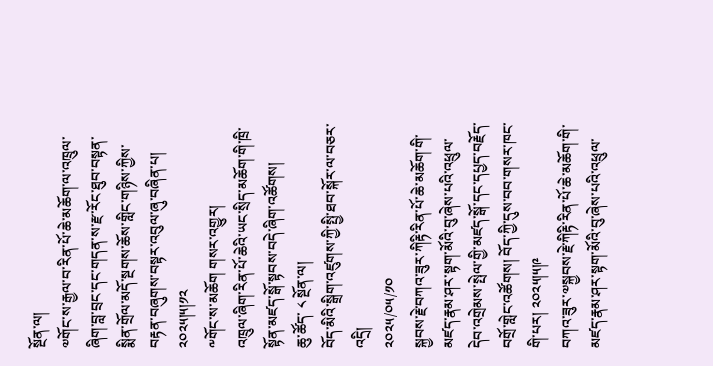སྔོན་ལ།
༧གོང་ས་རྒྱལ་བ་རིན་པོ་ཆེ་མཆོག་ལ་འཁྲུལ་ཞིག་བླ་བྲང་དང་གདན་ས་རྫ་རོང་ཐུབ་བསྟན་སྨིན་གྲོལ་མདོ་སྔགས་ཆོས་གླིང་གཉིས་ཀྱིས་བརྟན་བཞུགས་བསྟར་འབུལ་ཞུ་བཞིན་པ། ༢༠༢༥།༥།༡༢
༸གོང་ས་མཆོག གསར་འགྱུར།
འཁྲུལ་ཞིག་རིན་པོ་ཆེའི་ཡང་སྲིད་མཆོག་གི་ཁྲི་སྟོན་མཛད་སྒོ་སྟབས་བདེ་ཞིག་འཚོགས།
ཆུ་ཚོད་ ༨ སྔོན་ལ།
བོད་མིའི་སྒྲིག་འཛུགས་ཀྱི་སྤྱི་ཐབ་སྐོར་ལ་བཅར་འདྲི།
༢༠༢༥/༠༥/༡༠
སྐྱབས་རྗེ་བཀའ་ཟུར་ཀིརྟི་རིན་པོ་ཆེ་མཆོག་གི་མཛད་རྣམ་ཤར་སྟག་མོའི་བུ་ཞེས་པའི་འཕྲུལ་དེབ་འགྲེམས་སྤེལ་གྱི་མཛད་སྒོ་དང་དཔྱད་བརྗོད་བགྲོ་གླེང་འཚོགས། བོད་ཀྱི་དུས་བབ་གསར་ཁང་གི་པར། ༢༠༢༥།༥།༩
བཀའ་ཟུར་༧སྐྱབས་རྗེ་ཀིརྟི་རིན་པོ་ཆེ་མཆོག་གི་མཛད་རྣམ་ཤར་སྟག་མོའི་བུ་ཞེས་པའི་འཕྲུལ་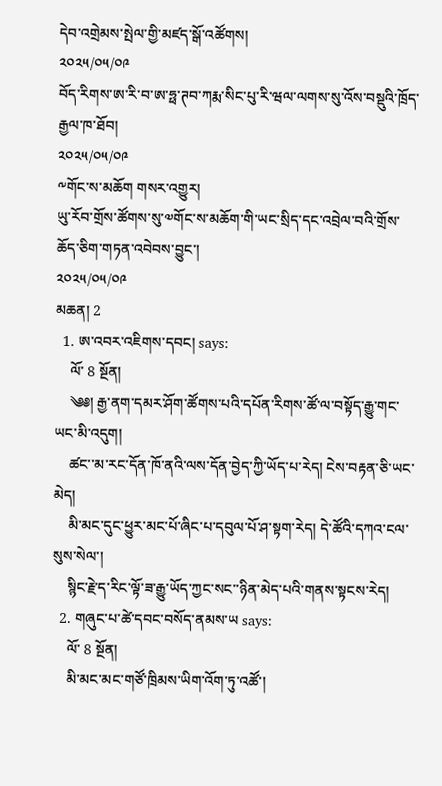དེབ་འགྲེམས་སྤེལ་གྱི་མཛད་སྒོ་འཚོགས།
༢༠༢༥/༠༥/༠༩
བོད་རིགས་ཨ་རི་བ་ཨ་ཧྥ་ཊབ་ཀརྨ་སིང་པུ་རི་ཝལ་ལགས་སུ་འོས་བསྡུའི་ཁྲོད་རྒྱལ་ཁ་ཐོབ།
༢༠༢༥/༠༥/༠༩
༸གོང་ས་མཆོག གསར་འགྱུར།
ཡུ་རོབ་གྲོས་ཚོགས་སུ་༧གོང་ས་མཆོག་གི་ཡང་སྲིད་དང་འབྲེལ་བའི་གྲོས་ཆོད་ཅིག་གཏན་འབེབས་བྱུང་།
༢༠༢༥/༠༥/༠༩
མཆན། 2
  1. ཨ་འབར་འཇིགས་དབང། says:
    ལོ་ 8 སྔོན།
    ༄༅། རྒྱ་ནག་དམར་ཤོག་ཚོགས་པའི་དཔོན་རིགས་ཚོ་ལ་བསྟོད་རྒྱུ་གང་ཡང་མི་འདུག།
    ཚང་་མ་རང་དོན་ཁོ་ནའི་ལས་དོན་བྱེད་ཀྱི་ཡོད་པ་རེད། ངེས་བརྟན་ཅི་ཡང་མེད།
    མི་མང་དུང་ཕྱུར་མང་པོ་ཞིང་པ་དབུལ་པོ་ཤ་སྟག་རེད། དེ་ཚོའི་དཀའ་ངལ་སུས་སེལ་།
    སྙིང་རྗེ་ད་རིང་ལྟོ་ཟ་རྒྱུ་ཡོད་ཀྱང་སང་་ཉིན་མེད་པའི་གནས་སྟངས་རེད།
  2. གཞུང་པ་ཚེ་དབང་བསོད་ནམས་ཡ says:
    ལོ་ 8 སྔོན།
    མི་མང་མང་གཙོ་ཁྲིམས་ཡིག་འོག་ཏུ་འཚོ་།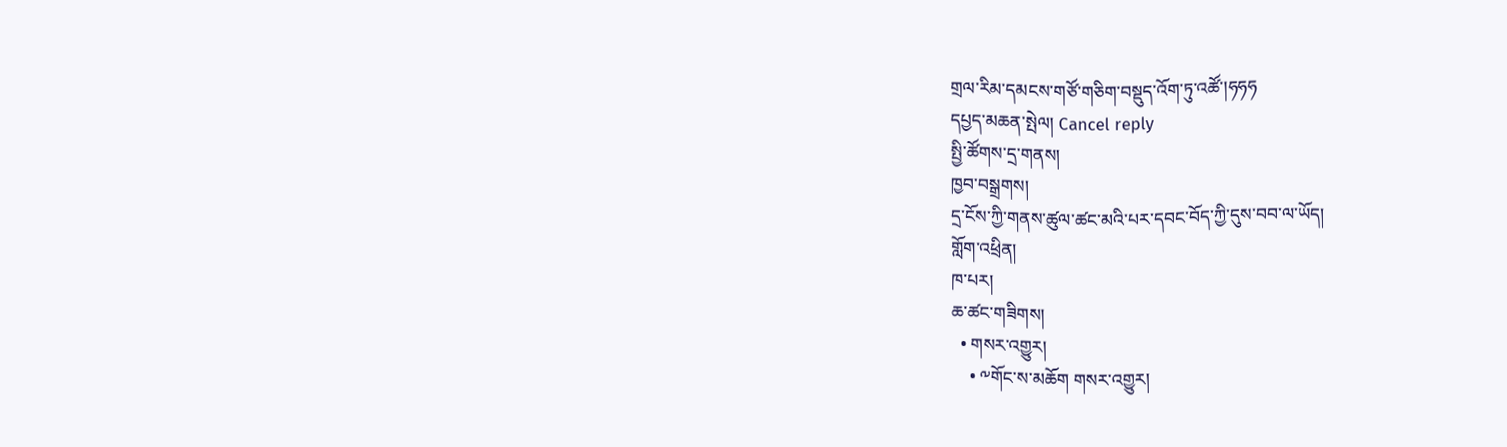གྲལ་རིམ་དམངས་གཙོ་གཅིག་བསྡུད་འོག་ཏུ་འཚོ་།ཧཧཧ
དཔྱད་མཆན་སྤེལ། Cancel reply
སྤྱི་ཚོགས་དྲ་གནས།
ཁྱབ་བསྒྲགས།
དྲ་ངོས་ཀྱི་གནས་ཚུལ་ཚང་མའི་པར་དབང་བོད་ཀྱི་དུས་བབ་ལ་ཡོད།
གློག་འཕྲིན།
ཁ་པར།
ཆ་ཚང་གཟིགས།
  • གསར་འགྱུར།
    • ༸གོང་ས་མཆོག གསར་འགྱུར།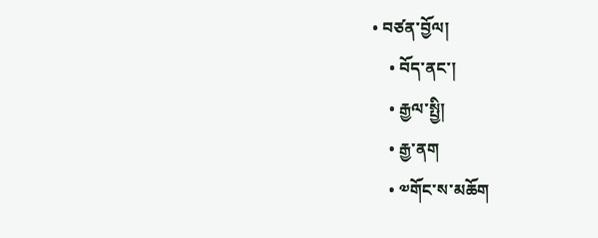• བཙན་བྱོལ།
    • བོད་ནང་།
    • རྒྱལ་སྤྱི།
    • རྒྱ་ནག
    • ༧གོང་ས་མཆོག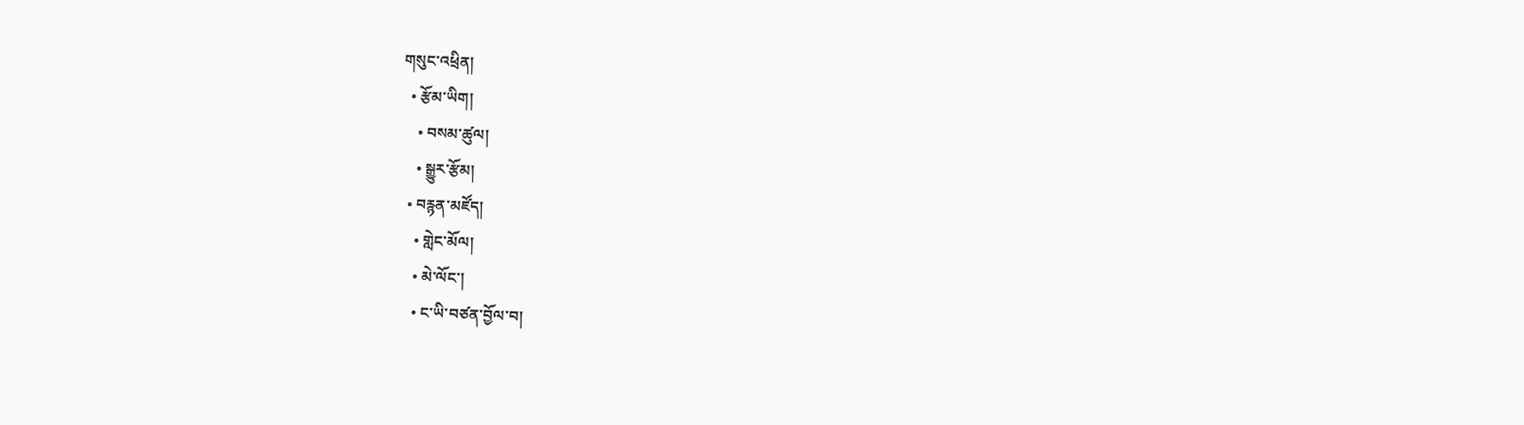གསུང་འཕྲིན།
  • རྩོམ་ཡིག།
    • བསམ་ཚུལ།
    • སྒྱུར་རྩོམ།
  • བརྙན་མཛོད།
    • གླེང་མོལ།
    • མེ་ལོང་།
    • ང་ཡི་བཙན་བྱོལ་བ།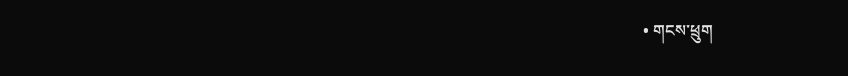• གངས་ཕྲུག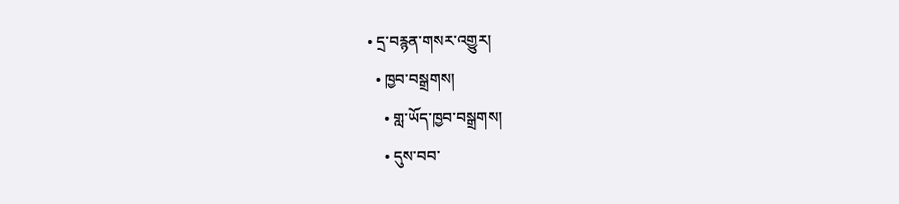• དྲ་བརྙན་གསར་འགྱུར།
  • ཁྱབ་བསྒྲགས།
    • གླ་ཡོད་ཁྱབ་བསྒྲགས།
    • དུས་བབ་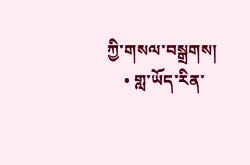ཀྱི་གསལ་བསྒྲགས།
    • གླ་ཡོད་རིན་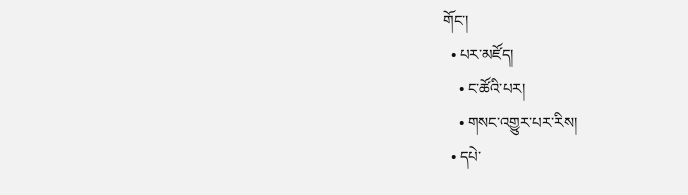གོང་།
  • པར་མཛོད།
    • ང་ཚོའི་པར།
    • གསང་འགྱུར་པར་རིས།
  • དཔེ་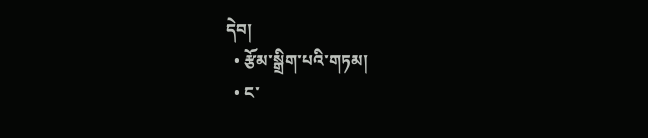དེབ།
  • རྩོམ་སྒྲིག་པའི་གཏམ།
  • ང་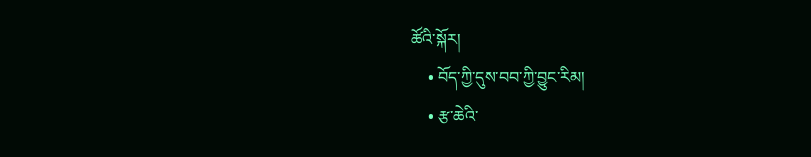ཚོའི་སྐོར།
    • བོད་ཀྱི་དུས་བབ་ཀྱི་བྱུང་རིམ།
    • རྩ་ཆེའི་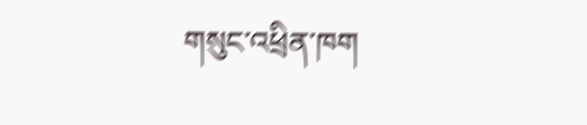གསུང་འཕྲིན་ཁག